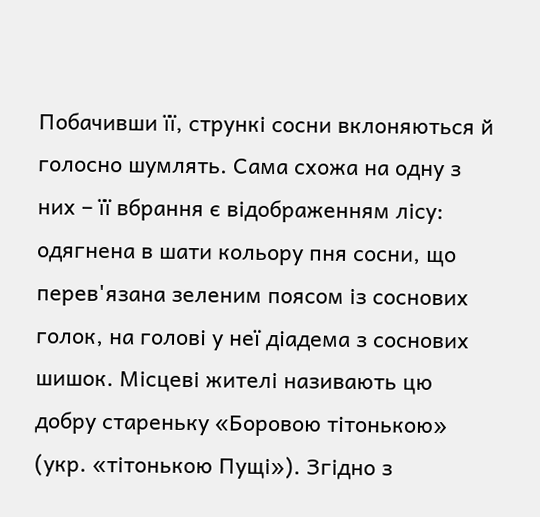Побачивши її, стрункі сосни вклоняються й голосно шумлять. Сама схожа на одну з них – її вбрання є відображенням лісу: одягнена в шати кольору пня cосни, що перев'язана зеленим поясом із соснових голок, на голові у неї діадема з соснових шишок. Місцеві жителі називають цю добру стареньку «Боровою тітонькою» (укр. «тітонькою Пущі»). Згідно з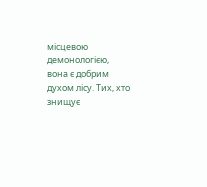місцевою демонологією, вона є добрим духом лісу. Тих, хто знищує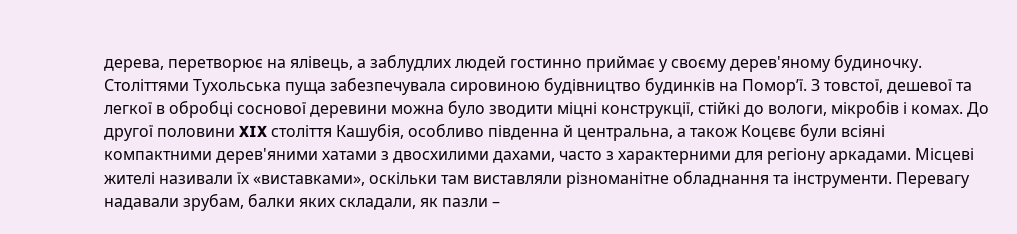дерева, перетворює на ялівець, а заблудлих людей гостинно приймає у своєму дерев'яному будиночку.
Століттями Тухольська пуща забезпечувала сировиною будівництво будинків на Помор’ї. З товстої, дешевої та легкої в обробці соснової деревини можна було зводити міцні конструкції, стійкі до вологи, мікробів і комах. До другої половини XIX століття Кашубія, особливо південна й центральна, а також Коцєвє були всіяні компактними дерев'яними хатами з двосхилими дахами, часто з характерними для регіону аркадами. Місцеві жителі називали їх «виставками», оскільки там виставляли різноманітне обладнання та інструменти. Перевагу надавали зрубам, балки яких складали, як пазли –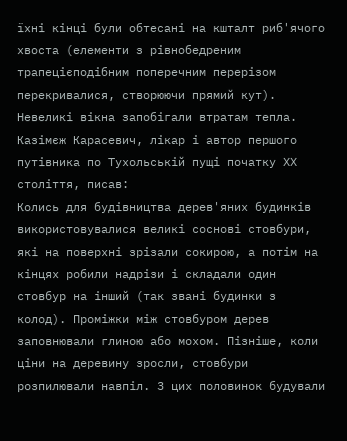їхні кінці були обтесані на кшталт риб'ячого хвоста (елементи з рівнобедреним трапецієподібним поперечним перерізом перекривалися, створюючи прямий кут). Невеликі вікна запобігали втратам тепла. Казімєж Карасевич, лікар і автор першого путівника по Тухольській пущі початку XX століття, писав:
Колись для будівництва дерев'яних будинків використовувалися великі соснові стовбури, які на поверхні зрізали сокирою, а потім на кінцях робили надрізи і складали один стовбур на інший (так звані будинки з колод). Проміжки між стовбуром дерев заповнювали глиною або мохом. Пізніше, коли ціни на деревину зросли, стовбури розпилювали навпіл. З цих половинок будували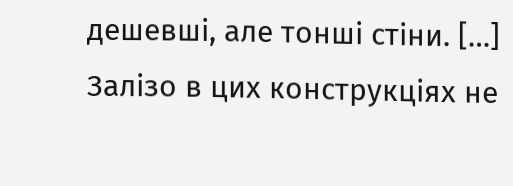дешевші, але тонші стіни. […] Залізо в цих конструкціях не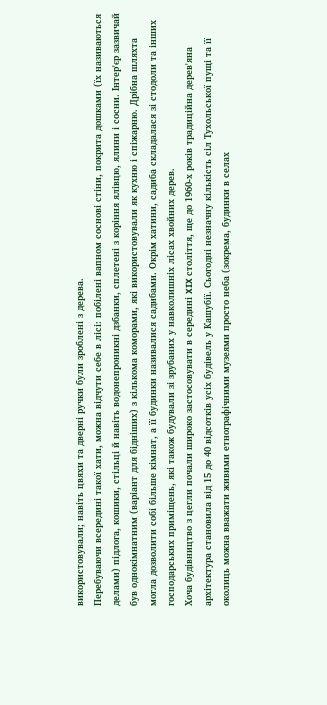використовували; навіть цвяхи та дверні ручки були зроблені з дерева.
Перебуваючи всередині такої хати, можна відчути себе в лісі: побілені вапном соснові стіни, покрита дошками (їх називаються делами) підлога, кошики, стільці й навіть водонепроникні дзбанки, сплетені з коріння ялівцю, ялини і сосни. Інтер'єр зазвичай був однокімнатним (варіант для бідніших) з кількома коморами, які використовували як кухню і спіжарню. Дрібна шляхта могла дозволити собі більше кімнат, а її будинки називалися садибами. Окрім хатини, садиба складалася зі стодоли та інших господарських приміщень, які також будували зі зрубаних у навколишніх лісах хвойних дерев.
Хоча будівництво з цегли почали широко застосовувати в середині XIX століття, ще до 1960-х років традиційна дерев'яна архітектура становила від 15 до 40 відсотків усіх будівель у Кашубії. Сьогодні незначну кількість сіл Тухольської пущі та її околиць можна вважати живими етнографічними музеями просто неба (зокрема, будинки в селах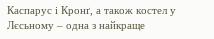Каспарус і Кронґ, а також костел у Лєсьному – одна з найкраще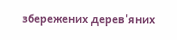збережених дерев'яних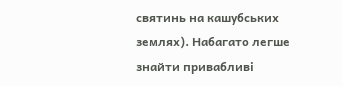святинь на кашубських землях). Набагато легше знайти привабливі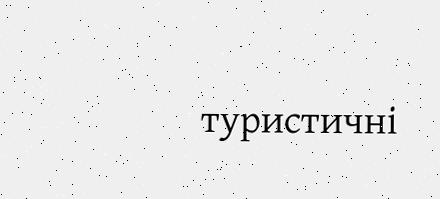туристичні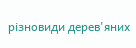різновиди дерев'яних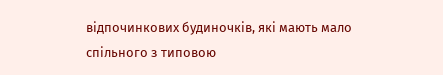відпочинкових будиночків, які мають мало спільного з типовою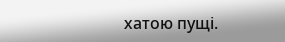хатою пущі.